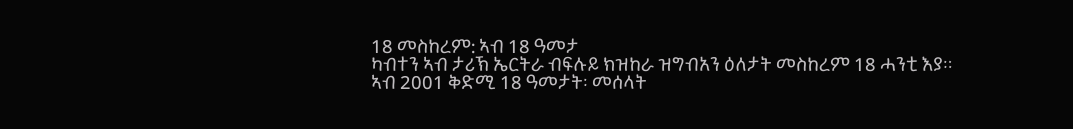18 መስከረም: ኣብ 18 ዓመታ
ካብተን ኣብ ታሪኽ ኤርትራ ብፍሉይ ክዝከራ ዝግብአን ዕለታት መስከረም 18 ሓንቲ እያ። ኣብ 2001 ቅድሚ 18 ዓመታት፡ መሰላት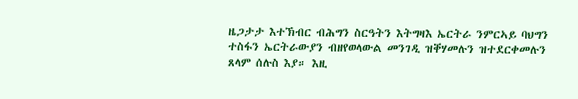ዜጋታታ እተኽብር ብሕግን ስርዓትን እትግዛእ ኤርትራ ንምርኣይ ባህግን ተስፋን ኤርትራውያን ብዘየወላውል መንገዲ ዝቐሃመሉን ዝተደርቀመሉን ጸላም ሰሉስ እያ። እዚ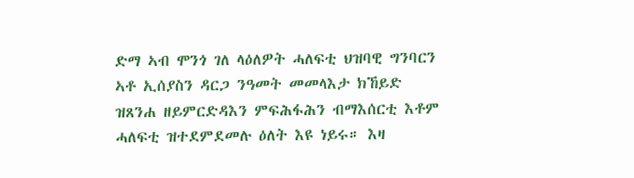ድማ ኣብ ሞንጎ ገለ ላዕለዎት ሓለፍቲ ህዝባዊ ግንባርን ኣቶ ኢሰያስን ዳርጋ ንዓመት መመላእታ ክኸይድ ዝጸንሐ ዘይምርድዳእን ምፍሕፋሕን ብማእሰርቲ እቶም ሓለፍቲ ዝተደምደመሉ ዕለት እዩ ነይሩ። እዛ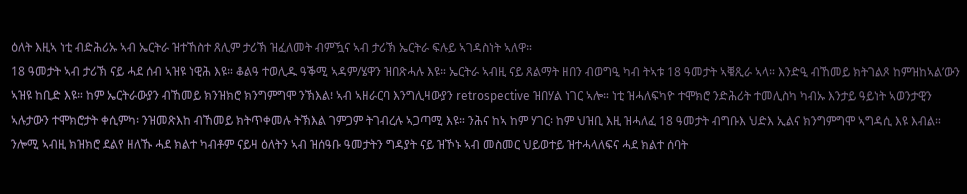ዕለት እዚኣ ነቲ ብድሕሪኡ ኣብ ኤርትራ ዝተኸስተ ጸሊም ታሪኽ ዝፈለመት ብምዃና ኣብ ታሪኽ ኤርትራ ፍሉይ ኣገዳስነት ኣለዋ።
18 ዓመታት ኣብ ታሪኽ ናይ ሓደ ሰብ ኣዝዩ ነዊሕ እዩ። ቆልዓ ተወሊዱ ዓቕሚ ኣዳም/ሄዋን ዝበጽሓሉ እዩ። ኤርትራ ኣብዚ ናይ ጸልማት ዘበን ብወግዒ ካብ ትኣቱ 18 ዓመታት ኣቑጺራ ኣላ። እንድዒ ብኸመይ ክትገልጾ ከምዝከኣል’ውን ኣዝዩ ከቢድ እዩ። ከም ኤርትራውያን ብኸመይ ክንዝክሮ ክንግምግሞ ንኽእል፧ ኣብ ኣዘራርባ እንግሊዛውያን retrospective ዝበሃል ነገር ኣሎ። ነቲ ዝሓለፍካዮ ተሞክሮ ንድሕሪት ተመሊስካ ካብኡ እንታይ ዓይነት ኣወንታዊን ኣሉታውን ተሞክሮታት ቀሲምካ፡ ንዝመጽእከ ብኸመይ ክትጥቀመሉ ትኽእል ገምጋም ትገብረሉ ኣጋጣሚ እዩ። ንሕና ከኣ ከም ሃገር፡ ከም ህዝቢ እዚ ዝሓለፈ 18 ዓመታት ብግቡእ ህድእ ኢልና ክንግምግሞ ኣግዳሲ እዩ እብል።
ንሎሚ ኣብዚ ክዝክሮ ደልየ ዘለኹ ሓደ ክልተ ካብቶም ናይዛ ዕለትን ኣብ ዝሰዓቡ ዓመታትን ግዳያት ናይ ዝኾኑ ኣብ መስመር ህይወተይ ዝተሓላለፍና ሓደ ክልተ ሰባት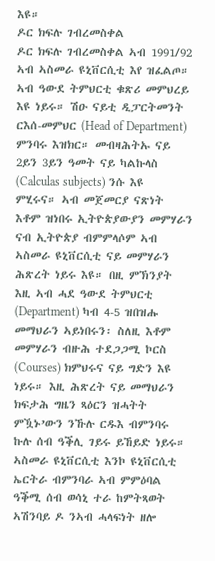እዩ።
ዶር ክፍሉ ገብረመስቀል
ዶር ክፍሉ ገብረመስቀል ኣብ 1991/92 ኣብ ኣስመራ ዩኒቨርሲቲ እየ ዝፈልጦ። ኣብ ዓውደ ትምህርቲ ቁጽሪ መምህረይ እዩ ነይሩ። ሽዑ ናይቲ ዲፓርትመንት ርእሰ-መምህር (Head of Department) ምንባሩ እዝክር። መብዛሕትኡ ናይ 2ይን 3ይን ዓመት ናይ ካልኩላስ (Calculas subjects) ንሱ እዩ ምሂሩና። ኣብ መጀመርያ ናጽነት እቶም ዝነበሩ ኢትዮጵያውያን መምሃራን ናብ ኢትዮጵያ ብምምላሶም ኣብ ኣስመራ ዩኒቨርሲቲ ናይ መምሃራን ሕጽረት ነይሩ እዩ። በዚ ምኽንያት እዚ ኣብ ሓደ ዓውደ ትምህርቲ (Department) ካብ 4-5 ዝበዝሑ መማህራን ኣይነበሩን፡ ስለዚ እቶም መምሃራን ብዙሕ ተደጋጋሚ ኮርስ (Courses) ክምህሩና ናይ ግድን እዩ ነይሩ። እዚ ሕጽረት ናይ መማህራን ክፍታሕ ግዜን ጻዕርን ዝሓትት ምዃኑ’ውን ንኹሉ ርዱእ ብምንባሩ ኩሉ ሰብ ዓቕሊ ገይሩ ይኸይድ ነይሩ።
ኣስመራ ዩኒቨርሲቲ እንኮ ዩኒቨርሲቲ ኤርትራ ብምንባራ ኣብ ምምዕባል ዓቕሚ ሰብ ወሳኒ ተራ ከምትጻወት ኣሽንባይ ዶ ንኣብ ሓላፍነት ዘሎ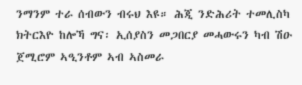ንማንም ተራ ሰብውን ብሩህ እዩ። ሕጂ ንድሕሪት ተመሊስካ ክትርእዮ ከሎኻ ግና፡ ኢሰያስን መጋበርያ መሓውሩን ካብ ሽዑ ጀሚሮም ኣዒንቶም ኣብ ኣስመራ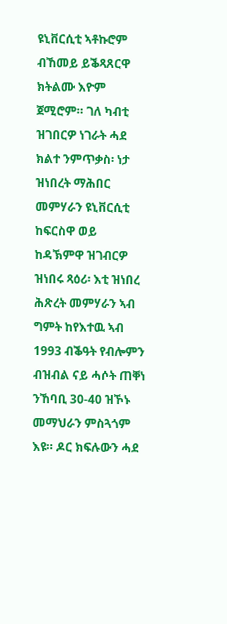ዩኒቨርሲቲ ኣቶኩሮም ብኸመይ ይቕጻጸርዋ ክትልሙ እዮም ጀሚሮም። ገለ ካብቲ ዝገበርዎ ነገራት ሓደ ክልተ ንምጥቃስ፡ ነታ ዝነበረት ማሕበር መምሃራን ዩኒቨርሲቲ ከፍርስዋ ወይ ከዳኽምዋ ዝገብርዎ ዝነበሩ ጻዕሪ፡ እቲ ዝነበረ ሕጽረት መምሃራን ኣብ ግምት ከየእተዉ ኣብ 1993 ብቕዓት የብሎምን ብዝብል ናይ ሓሶት ጠቐነ ንኸባቢ 30-40 ዝኾኑ መማህራን ምስጓጎም እዩ። ዶር ክፍሉውን ሓደ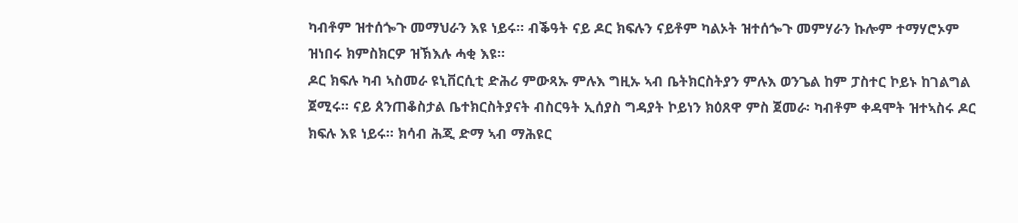ካብቶም ዝተሰጐጉ መማህራን እዩ ነይሩ። ብቕዓት ናይ ዶር ክፍሉን ናይቶም ካልኦት ዝተሰጐጉ መምሃራን ኩሎም ተማሃሮኦም ዝነበሩ ክምስክርዎ ዝኽእሉ ሓቂ እዩ።
ዶር ክፍሉ ካብ ኣስመራ ዩኒቨርሲቲ ድሕሪ ምውጻኡ ምሉእ ግዚኡ ኣብ ቤትክርስትያን ምሉእ ወንጌል ከም ፓስተር ኮይኑ ከገልግል ጀሚሩ። ናይ ጰንጠቆስታል ቤተክርስትያናት ብስርዓት ኢሰያስ ግዳያት ኮይነን ክዕጸዋ ምስ ጀመራ፡ ካብቶም ቀዳሞት ዝተኣስሩ ዶር ክፍሉ እዩ ነይሩ። ክሳብ ሕጂ ድማ ኣብ ማሕዩር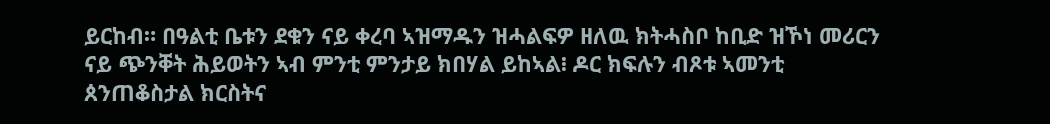ይርከብ። በዓልቲ ቤቱን ደቁን ናይ ቀረባ ኣዝማዱን ዝሓልፍዎ ዘለዉ ክትሓስቦ ከቢድ ዝኾነ መሪርን ናይ ጭንቐት ሕይወትን ኣብ ምንቲ ምንታይ ክበሃል ይከኣል፧ ዶር ክፍሉን ብጾቱ ኣመንቲ ጰንጠቆስታል ክርስትና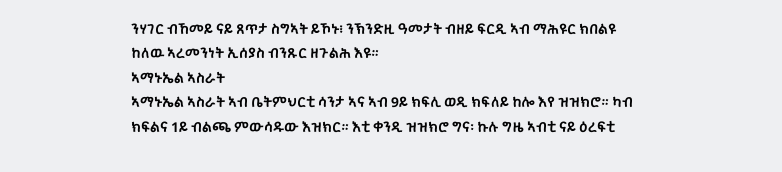ንሃገር ብኸመይ ናይ ጸጥታ ስግኣት ይኾኑ፧ ንኽንድዚ ዓመታት ብዘይ ፍርዲ ኣብ ማሕዩር ክበልዩ ከለዉ ኣረመንነት ኢሰያስ ብንጹር ዘጉልሕ እዩ።
ኣማኑኤል ኣስራት
ኣማኑኤል ኣስራት ኣብ ቤትምህርቲ ሳንታ ኣና ኣብ 9ይ ክፍሊ ወዲ ክፍለይ ከሎ እየ ዝዝክሮ። ካብ ክፍልና 1ይ ብልጫ ምውሳዱው እዝክር። እቲ ቀንዲ ዝዝክሮ ግና፡ ኩሉ ግዜ ኣብቲ ናይ ዕረፍቲ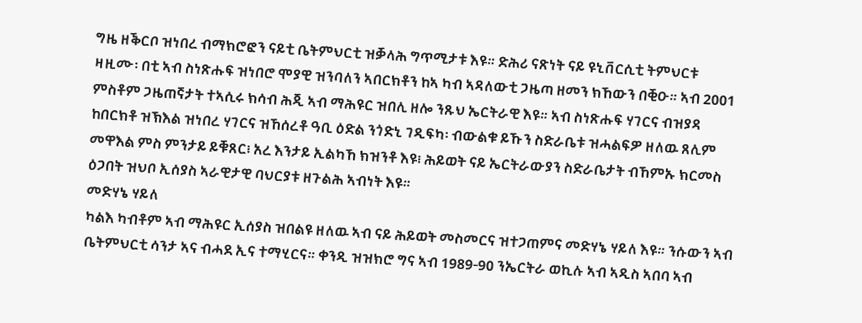ግዜ ዘቕርቦ ዝነበረ ብማክሮፎን ናይቲ ቤትምህርቲ ዝቓላሕ ግጥሚታቱ እዩ። ድሕሪ ናጽነት ናይ ዩኒቨርሲቲ ትምህርቱ ዛዚሙ፡ በቲ ኣብ ስነጽሑፍ ዝነበሮ ሞያዊ ዝንባለን ኣበርክቶን ከኣ ካብ ኣዳለውቲ ጋዜጣ ዘመን ክኸውን በቒዑ። ኣብ 2001 ምስቶም ጋዜጠኛታት ተኣሲሩ ክሳብ ሕጂ ኣብ ማሕዩር ዝበሊ ዘሎ ንጹህ ኤርትራዊ እዩ። ኣብ ስነጽሑፍ ሃገርና ብዝያዳ ከበርክቶ ዝኽእል ዝነበረ ሃገርና ዝኸሰረቶ ዓቢ ዕድል ንጎድኒ ገዲፍካ፡ ብውልቁ ይኹን ስድራቤቱ ዝሓልፍዎ ዘለዉ ጸሊም መዋእል ምስ ምንታይ ይቑጸር፧ አረ እንታይ ኢልካኸ ክዝንቶ እዩ፧ ሕይወት ናይ ኤርትራውያን ስድራቤታት ብኸምኡ ክርመስ ዕጋበት ዝህቦ ኢሰያስ ኣራዊታዊ ባህርያቱ ዘጉልሕ ኣብነት እዩ።
መድሃኔ ሃይለ
ካልእ ካብቶም ኣብ ማሕዩር ኢሰያስ ዝበልዩ ዘለዉ ኣብ ናይ ሕይወት መስመርና ዝተጋጠምና መድሃኔ ሃይለ እዩ። ንሱውን ኣብ ቤትምህርቲ ሳንታ ኣና ብሓደ ኢና ተማሂርና። ቀንዲ ዝዝክሮ ግና ኣብ 1989-90 ንኤርትራ ወኪሉ ኣብ ኣዲስ ኣበባ ኣብ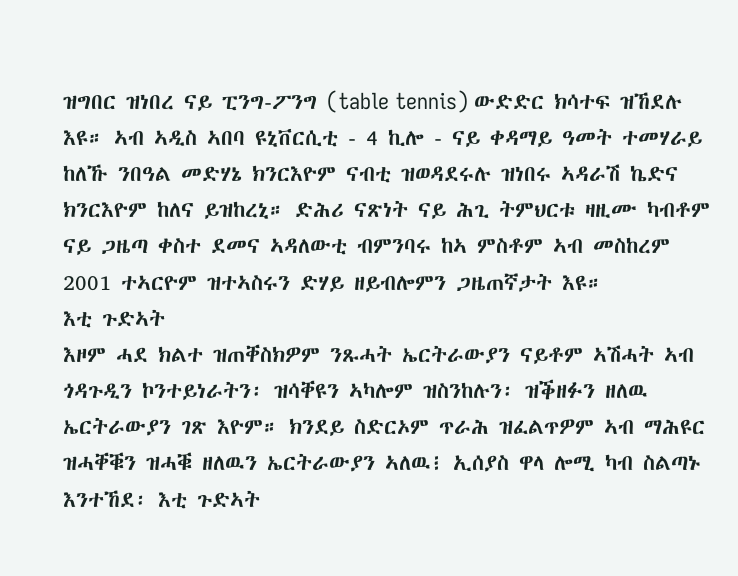ዝግበር ዝነበረ ናይ ፒንግ-ፖንግ (table tennis) ውድድር ክሳተፍ ዝኸደሉ እዩ። ኣብ ኣዲስ ኣበባ ዩኒቨርሲቲ - 4 ኪሎ - ናይ ቀዳማይ ዓመት ተመሃራይ ከለኹ ንበዓል መድሃኔ ክንርእዮም ናብቲ ዝወዳደሩሉ ዝነበሩ ኣዳራሽ ኬድና ክንርእዮም ከለና ይዝከረኒ። ድሕሪ ናጽነት ናይ ሕጊ ትምህርቱ ዛዚሙ ካብቶም ናይ ጋዜጣ ቀስተ ደመና ኣዳለውቲ ብምንባሩ ከኣ ምስቶም ኣብ መስከረም 2001 ተኣርዮም ዝተኣስሩን ድሃይ ዘይብሎምን ጋዜጠኛታት እዩ።
እቲ ጉድኣት
እዞም ሓደ ክልተ ዝጠቐስክዎም ንጹሓት ኤርትራውያን ናይቶም ኣሽሓት ኣብ ጎዳጉዲን ኮንተይነራትን፡ ዝሳቐዩን ኣካሎም ዝስንከሉን፡ ዝቕዘፉን ዘለዉ ኤርትራውያን ገጽ እዮም። ክንደይ ስድርኦም ጥራሕ ዝፈልጥዎም ኣብ ማሕዩር ዝሓቐቑን ዝሓቑ ዘለዉን ኤርትራውያን ኣለዉ፧ ኢሰያስ ዋላ ሎሚ ካብ ስልጣኑ እንተኸደ፡ እቲ ጉድኣት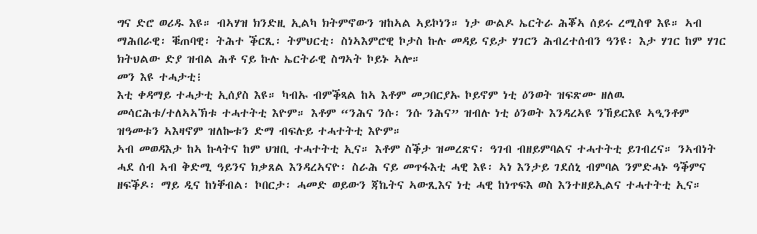ግና ድሮ ወሪዱ እዩ። ብኣሃዝ ክንድዚ ኢልካ ክትምኖውን ዝከኣል ኣይኮነን። ነታ ውልዶ ኤርትራ ሕቖኣ ሰይሩ ረሚስዋ እዩ። ኣብ ማሕበራዊ፡ ቑጠባዊ፡ ትሕተ ቕርጺ፡ ትምህርቲ፡ ስነኣእምሮዊ ኮታስ ኩሉ መዳይ ናይታ ሃገርን ሕብረተሰብን ዓንዩ፡ እታ ሃገር ከም ሃገር ክትህልው ድያ ዝብል ሕቶ ናይ ኩሉ ኤርትራዊ ስግኣት ኮይኑ ኣሎ።
መን እዩ ተሓታቲ፧
እቲ ቀዳማይ ተሓታቲ ኢሰያስ እዩ። ካብኡ ብምቕጻል ከኣ እቶም መጋበርያኡ ኮይኖም ነቲ ዕንወት ዝፍጽሙ ዘለዉ መሳርሕቱ/ተለኣኣኽቱ ተሓተትቲ እዮም። እቶም “ንሕና ንሱ፡ ንሱ ንሕና” ዝብሉ ነቲ ዕንወት እንዳረኣዩ ንኸይርእዩ ኣዒንቶም ዝዓመቱን ኣእዛኖም ዝለኰቱን ድማ ብፍሉይ ተሓተትቲ እዮም።
ኣብ መወዳእታ ከኣ ኩላትና ከም ህዝቢ ተሓተትቲ ኢና። እቶም ስቕታ ዝመረጽና፡ ዓገብ ብዘይምባልና ተሓተትቲ ይገብረና። ንኣብነት ሓደ ሰብ ኣብ ቅድሚ ዓይንና ክቃጸል እንዳረኣናዮ፡ ስራሕ ናይ መጥፋእቲ ሓዊ እዩ፡ ኣነ እንታይ ገደሰኒ ብምባል ንምድሓኑ ዓቕምና ዘፍቕዶ፡ ማይ ዲና ከነቐብል፡ ኮበርታ፡ ሓመድ ወይውን ጃኬትና ኣውጺእና ነቲ ሓዊ ከነጥፍእ ወስ እንተዘይኢልና ተሓተትቲ ኢና።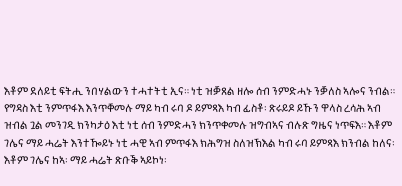እቶም ደለይቲ ፍትሒ ንበሃልውን ተሓተትቲ ኢና። ነቲ ዝቓጸል ዘሎ ሰብ ንምድሓኑ ንቓለስ ኣሎና ንብል። የግዳስ እቲ ንምጥፋእ እንጥቐመሉ ማይ ካብ ሩባ ዶ ይምጻእ ካብ ፊስቶ፡ ጽሩይዶ ይኹን ዋላስ ረሳሕ ኣብ ዝብል ጓል መንገዲ ክንካታዕ እቲ ነቲ ሰብ ንምድሓን ክንጥቀመሉ ዝግብኣና ብሉጽ ግዜና ነጥፍእ። እቶም ገሌና ማይ ሓሬት እንተዀይኑ ነቲ ሓዊ ኣብ ምጥፋእ ክሕግዝ ስለዝኽእል ካብ ሩባ ይምጻእ ክንብል ከለና፡ እቶም ገሌና ከኣ፡ ማይ ሓሬት ጽቡቕ ኣይኮነ፡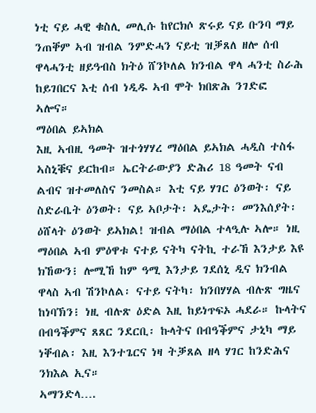ነቲ ናይ ሓዊ ቁስሊ መሊሱ ከየርክሶ ጽሩይ ናይ ቡንባ ማይ ንጠቐም ኣብ ዝብል ንምድሓን ናይቲ ዝቓጸለ ዘሎ ሰብ ዋላሓንቲ ዘይዓብስ ክትዕ ሸንኮለል ክንብል ዋላ ሓንቲ ስራሕ ከይገበርና እቲ ሰብ ነዲዱ ኣብ ሞት ክበጽሕ ንገድፎ ኣሎና።
ማዕበል ይኣክል
እዚ ኣብዚ ዓመት ዝተጎሃሃረ ማዕበል ይኣክል ሓዲስ ተስፋ ኣስኒቑና ይርከብ። ኤርትራውያን ድሕሪ 18 ዓመት ናብ ልብና ዝተመለስና ንመስል። እቲ ናይ ሃገር ዕንወት፡ ናይ ስድራቤት ዕንወት፡ ናይ ኣቦታት፡ ኣዴታት፡ መንእሰያት፡ ዕሸላት ዕንወት ይኣክል! ዝብል ማዕበል ተላዒሉ ኣሎ። ነዚ ማዕበል ኣብ ምዕዋቱ ናተይ ናትካ ናትኪ ተራኸ እንታይ እዩ ክኸውን፧ ሎሚኸ ከም ዓሚ እንታይ ገደሰኒ ዲና ክንብል ዋላስ ኣብ ሽንኮለል፡ ናተይ ናትካ፡ ክንበሃሃል ብሉጽ ግዜና ከነባኽን፧ ነዚ ብሉጽ ዕድል እዚ ከይነጥፍኦ ሓደራ። ኩላትና በብዓቕምና ጸጸር ንደርቢ፡ ኩላትና በብዓቕምና ታኒካ ማይ ነቐብል፡ እዚ እንተጌርና ነዛ ትቓጸል ዘላ ሃገር ከንድሕና ንክእል ኢና።
ኣማንድላ….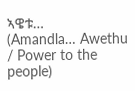ኣዌቱ…
(Amandla… Awethu / Power to the people)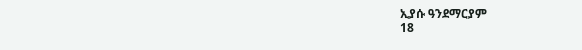ኢያሱ ዓንደማርያም
18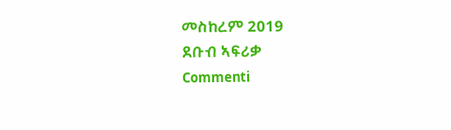መስከረም 2019
ደቡብ ኣፍሪቃ
Commenti